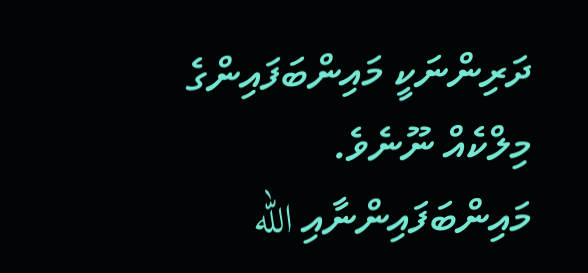ދަރިންނަކީ މައިންބަފައިންގެ މިލްކެއް ނޫނެވެ. މައިންބަފައިންނާއި الله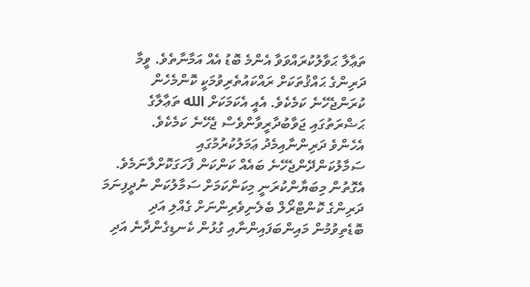ތަޢާލާ ޙަވާލުކުރައްވަވާ އެންމެ ބޮޑު އެއް އަމާނާތެވެ. ވީމާ ދަރިންގެ ޙައްޤުތަކަށް ރައްކައުތެރިވުމަކީ ކޮންމެހެން ކުރަންޖެހޭނެ ކަމެކެވެ. އެއީ އެކަމަކަށް الله ތަޢާލާގެ ޙަޟްރަތުގައި ޖަވާބުދާރީވާންވެސް ޖެހޭނެ ކަމެކެވެ.
އެހެންވެ ދަރިންނާއިމެދު ޢަމަލުކުރުމުގައި ސަމާލުކަންދޭންޖެހޭނެ ބައެއް ކަންކަން ފާހަގަކޮށްލާނަމެވެ. އެގޮތުން މިބަޔާންކުރަނީ މިކަންކަމަށް ސަމާލުކަން ނުދީފިނަމަ ދަރިންގެ ކޮންޓްރޯލް ބެލެނިވެރިންނަށް ގެއްލި އަދި ބޮޑެތިވުމުން މައިންބަފައިންނާއި ގުޅުން ކެނޑިގެންދާނެ އަދި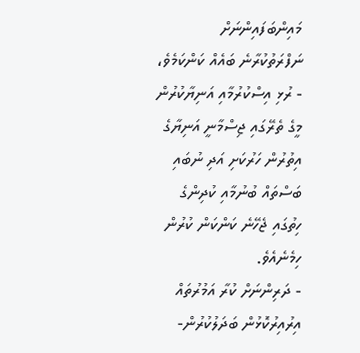މައިންބަފައިންނަށް ނަފްރަތުކުރާނެ ބައެއް ކަންކަމެވެ،
- ރުޅި އިސްކުރުމާއި އަނިޔާކުރުން
މީގެ ތެރޭގައި ޖިސްމާނީ އަނިޔާގެ އިތުރުން ހަރުކަށި އަދި ނުބައި ބަސްތައް ބުނުމާއި ކުދިންގެ ހިތުގައި ޖެހޭނެ ކަންކަން ކުރުން ހިމެނެއެވެ.
- ދަރިންނަށް ކުރާ އަމުރުތައް އިރުއިރުކޮޅުން ބަދަލުކުރުން-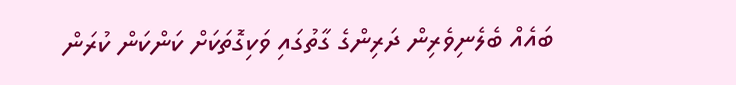ބައެއް ބެލެނިވެރިން ދަރިންގެ ގާތުގައި ވަކިގޮތަކަށް ކަންކަން ކުރަން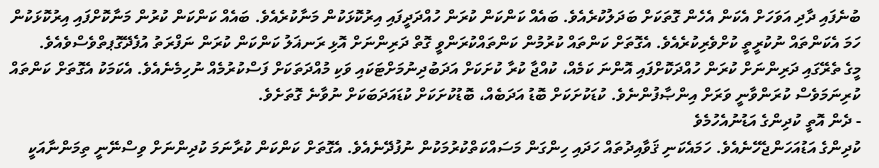ބުނެފައި ދާދި އަވަހަށް އެކަން އެހެން ގޮތަކަށް ބަދަލުކުރެއެވެ. ބައެއް ކަންކަން ކުރަން ހުއްދަދީފައި އިރުކޮޅަކުން މަނާކުރެއެވެ. ބައެއް ކަންކަން ކުރުން މަނާކޮށްފައި އިރުކޮޅަކުން ހަމަ އެކަންތައް ނުކުރީތީ ކުށްވެރިކުރެއެވެ. އެގޮތަށް ކަންތައް ކުރުމުން ކަންތައްކުރަންވީ ގޮތް ދަރިންނަށް އޮޅި ރަނޣަލު ކަންކަން ކުރަން ނަފްރަތު އުފެދޭގޮޕތްވެސްވެއެވެ.
މީގެ ތެރޭގައި ދަރިންނަށް ކުރަން ހުއްދަކޮށްފައި އޮންނަ ކަމެއް، ކުއްޖާ ކުރާ ކުށަކަށް އަދަބުދިނުމަށްޓަކައި ވަކި މުއްދަތަކަށް ފަސްކުރުމެއް ނުހިމެނެއެވެ. އެކަމަކު އެގޮތަށް ކަންތައް ކުރިނަމަވެސް ކުރަންވާނީ ވަރަށް އިންޞާފުންނެވެ. ކުޑަކުށަކަށް ބޮޑު އަދަބެއް، ބޮޑުކުށަކަށް ކުޑައަދަބަކަށް ނުވާނެ ގޮތަށެވެ.
- ދެން އޮތީ ކުދިންގެ އަޑުނުއެހުމެވެ
ކުދިންގެ އަޑުއަހަންޖެހޭނެއެވެ. ހަމައެކަނި ޤަވާއިދުތައް ހަދައި ހިންގަން މަސައްކަތްކުރުމަކުން ނުފުދޭނެއެވެ. އެގޮތަށް ކަންކަން ކުރާނަމަ ކުދިންނަށް ވިސްނޭނީ ތިމަންނާއަކީ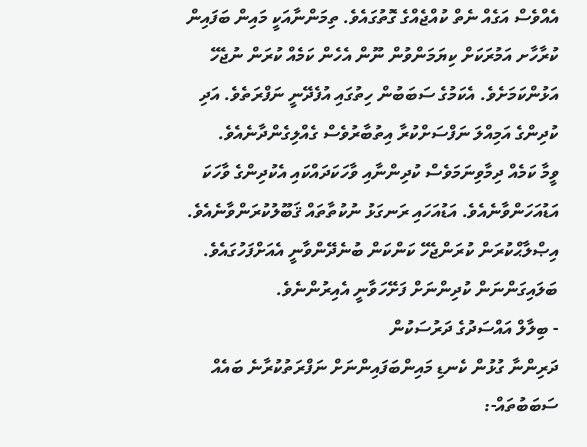އެއްވެސް އަގެއް ނެތް ކުއްޖެއްގެ ގޮތުގައެވެ. ތިމަންނާއަކީ މައިން ބަފައިން ކުރާހާށ އަމުރަކަށް ކިޔަމަންވުން ނޫން އެހެން ކަމެއް ކުރަން ނުޖެހޭ އަޅުންކަމަށެވެ. އެކަމުގެ ސަބަބުން ހިތުގައި އުފެދޭނީ ނަފްރަތެވެ. އަދި ކުދިންގެ އަމިއްލަ ނަފްސަށްކުރާ އިތުބާރުވެސް ގެއްލިގެންދާނެއެވެ.
ވީމާ ކަމެއް ދިމާވިނަމަވެސް ކުދިންނާއި ވާހަކަދައްކައި އެކުދިންގެ ވާހަކަ އަޑުއަހަންވާނެއެވެ. އަޑުއަހައި ރަނގަޅު ނުކުތާތައް ޤަބޫލުކުރަންވާނެއެވެ. އިޞްލާޙްކުރަން ކުރަންޖެހޭ ކަންކަން ބުނެދޭންވާނީ އެއަށްފަހުގައެވެ. ބަލައިގަންނަން ކުދިންނަށް ފަށޭހަވާނީ އެއިރުންނެވެ.
- ބިލާލް އައްސަދުގެ ދަރުސަކުން
ދަރިންނާ ގުޅުން ކެނޑި މައިންބަފައިންނަށް ނަފްރަތުކުރާނެ ބައެއް ސަބަބުތައް-: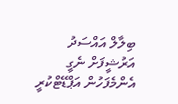ބިލާލް އައްސަދު
އަރުޝީފަށް ނެގީ
އެންމެފަހުން އަޕްޑޭޓްކުރީ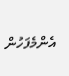އެންމެފަހުން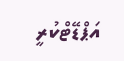އަޕްޑޭޓްކުރީ